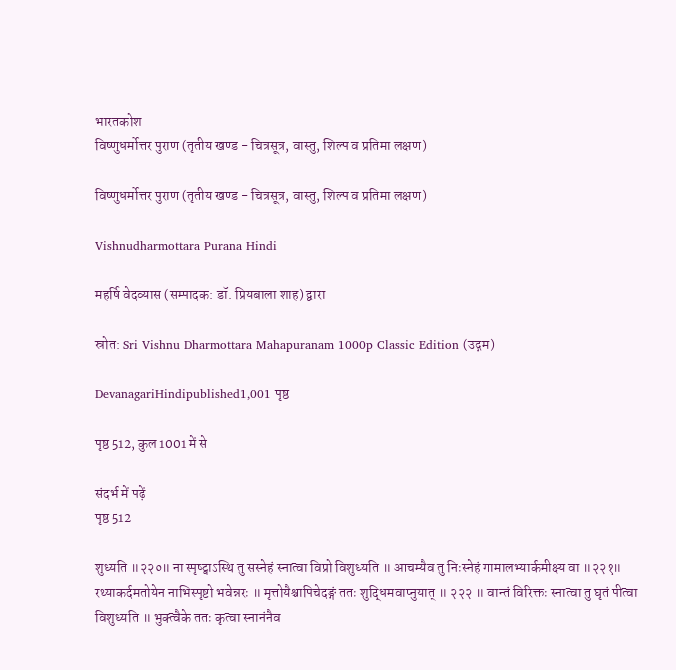भारतकोश
विष्णुधर्मोत्तर पुराण (तृतीय खण्ड - चित्रसूत्र, वास्तु, शिल्प व प्रतिमा लक्षण)

विष्णुधर्मोत्तर पुराण (तृतीय खण्ड - चित्रसूत्र, वास्तु, शिल्प व प्रतिमा लक्षण)

Vishnudharmottara Purana Hindi

महर्षि वेदव्यास (सम्पादक: डॉ. प्रियबाला शाह) द्वारा

स्रोत: Sri Vishnu Dharmottara Mahapuranam 1000p Classic Edition (उद्गम)

DevanagariHindipublished1,001 पृष्ठ

पृष्ठ 512, कुल 1001 में से

संदर्भ में पढ़ें
पृष्ठ 512

शुध्यति ॥२२०॥ ना स्पृष्ट्वाऽस्थि तु सस्नेहं स्नात्वा विप्रो विशुध्यति ॥ आचम्यैव तु निःस्नेहं गामालभ्यार्कमीक्ष्य वा ॥२२१॥ रथ्याकर्दमतोयेन नाभिस्पृष्टो भवेन्नरः ॥ मृत्तोयैश्चापिचेदङ्गं ततः शुद्धिमवाप्नुयात् ॥ २२२ ॥ वान्तं विरिक्तः स्नात्वा तु घृतं पीत्वा विशुध्यति ॥ भुक्त्वैके ततः कृत्वा स्नानंनैव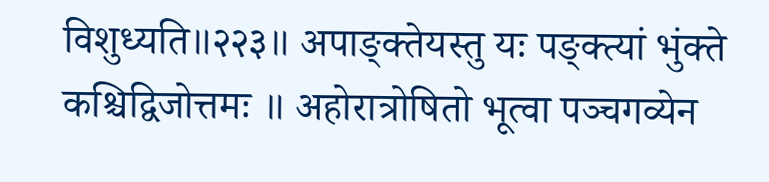विशुध्यति॥२२३॥ अपाङ्क्तेयस्तु यः पङ्क्त्यां भुंक्ते कश्चिद्विजोत्तमः ॥ अहोरात्रोषितो भूत्वा पञ्चगव्येन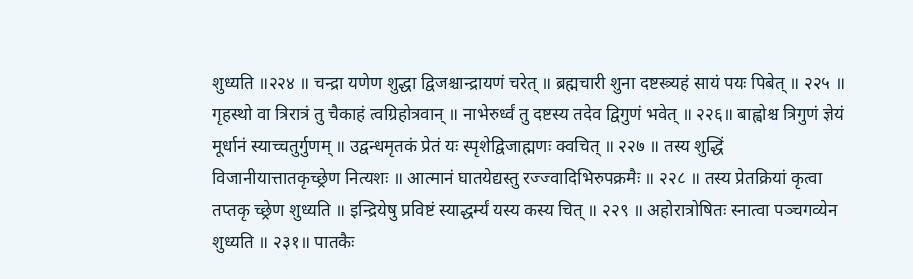शुध्यति ॥२२४ ॥ चन्द्रा यणेण शुद्धा द्विजश्चान्द्रायणं चरेत् ॥ ब्रह्मचारी शुना दष्टस्त्र्यहं सायं पयः पिबेत् ॥ २२५ ॥ गृहस्थो वा त्रिरात्रं तु चैकाहं त्वग्रिहोत्रवान् ॥ नाभेरुर्ध्वं तु दष्टस्य तदेव द्विगुणं भवेत् ॥ २२६॥ बाह्वोश्च त्रिगुणं ज्ञेयं मूर्धानं स्याच्चतुर्गुणम् ॥ उद्वन्धमृतकं प्रेतं यः स्पृशेद्विजाह्मणः क्वचित् ॥ २२७ ॥ तस्य शुद्धिं विजानीयात्तातकृच्छ्रेण नित्यशः ॥ आत्मानं घातयेद्यस्तु रज्ज्वादिभिरुपक्रमैः ॥ २२८ ॥ तस्य प्रेतक्रियां कृत्वा तप्तकृ च्छ्रेण शुध्यति ॥ इन्द्रियेषु प्रविष्टं स्याद्धर्म्यं यस्य कस्य चित् ॥ २२९ ॥ अहोरात्रोषितः स्नात्वा पञ्चगव्येन शुध्यति ॥ २३१॥ पातकैः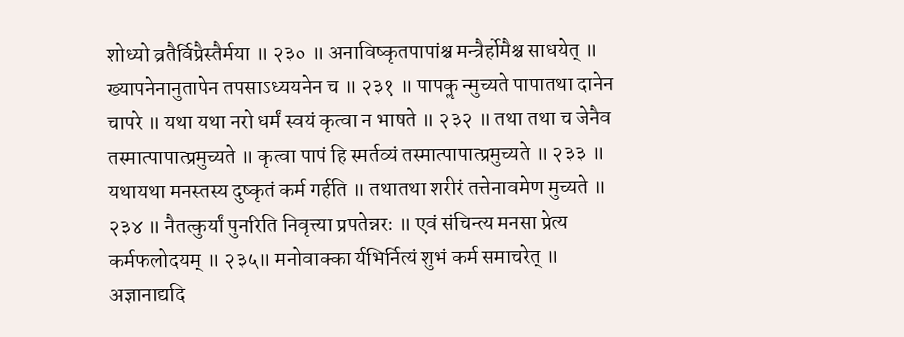शोध्यो व्रतैर्विप्रैस्तैर्मया ॥ २३० ॥ अनाविष्कृतपापांश्च मन्त्रैर्होमैश्च साधयेत् ॥ ख्यापनेनानुतापेन तपसाऽध्ययनेन च ॥ २३१ ॥ पापकॢ न्मुच्यते पापातथा दानेन चापरे ॥ यथा यथा नरो धर्मं स्वयं कृत्वा न भाषते ॥ २३२ ॥ तथा तथा च जेनैव तस्मात्पापात्प्रमुच्यते ॥ कृत्वा पापं हि स्मर्तव्यं तस्मात्पापात्प्रमुच्यते ॥ २३३ ॥ यथायथा मनस्तस्य दुष्कृतं कर्म गर्हति ॥ तथातथा शरीरं तत्तेनावमेण मुच्यते ॥ २३४ ॥ नैतत्कुर्यां पुनरिति निवृत्त्या प्रपतेन्नरः ॥ एवं संचिन्त्य मनसा प्रेत्य कर्मफलोदयम् ॥ २३५॥ मनोवाक्का र्यभिर्नित्यं शुभं कर्म समाचरेत् ॥ अज्ञानाद्यदि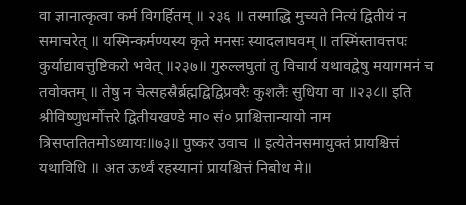वा ज्ञानात्कृत्वा कर्म विगर्हितम् ॥ २३६ ॥ तस्माद्धि मुच्यते नित्यं द्वितीयं न समाचरेत् ॥ यस्मिन्कर्मण्यस्य कृते मनसः स्यादलाघवम् ॥ तस्मिंस्तावत्तपः कुर्याद्यावत्तुष्टिकरो भवेत् ॥२३७॥ गुरुल्लघुतां तु विचार्य यथावद्वेषु मयागमनं च तवोक्तम् ॥ तेषु न चेत्सहस्रैर्ब्रह्मद्विद्विप्रवरैः कुशलैः सुधिया वा ॥२३८॥ इति श्रीविष्णुधर्मोत्तरे द्वितीयखण्डे मा० सं० प्राश्चित्तान्यायो नाम त्रिसप्ततितमोऽध्यायः॥७३॥ पुष्कर उवाच ॥ इत्येतेनसमायुक्तं प्रायश्चित्तं यथाविधि ॥ अत ऊर्ध्वं रहस्यानां प्रायश्चित्तं निबोध मे॥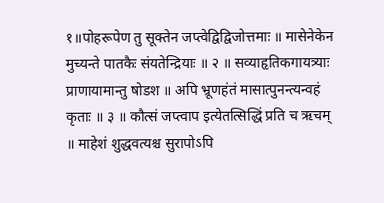१॥पोहरूपेण तु सूक्तेन जप्त्वेद्विद्विजोत्तमाः ॥ मासेनेकेन मुच्यन्ते पातकैः संयतेन्द्रियाः ॥ २ ॥ सव्याहृतिकगायत्र्याः प्राणायामान्तु षोडश ॥ अपि भ्रूणहंतं मासात्पुनन्त्यन्वहं कृताः ॥ ३ ॥ कौत्सं जप्त्वाप इत्येतत्सिद्धिं प्रति च ऋचम् ॥ माहेशं शुद्धवत्यश्च सुरापोऽपि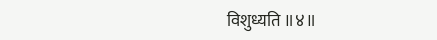विशुध्यति ॥४॥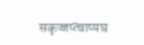सकृज्जप्त्वाप्यघ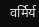वर्मिर्य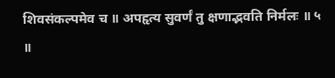शिवसंकल्पमेव च ॥ अपहृत्य सुवर्णं तु क्षणाद्भवति निर्मलः ॥ ५ ॥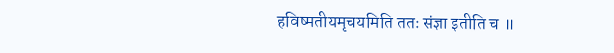हविष्मतीयमृचयमिति ततः संज्ञा इतीति च ॥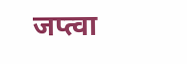जप्त्वा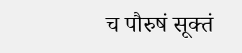च पौरुषं सूक्तं